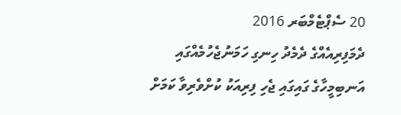20 ސެޕްޓެމްބަރ 2016
ދެމަފިރިއެއްގެ ދެމެދު ހިނގި ހަމަނުޖެހުމެއްގައި އަނބިމީހާގެ ގައިގައި ޖެހި ފިރިއަކު ކުށްވެރިވާ ކަމަށް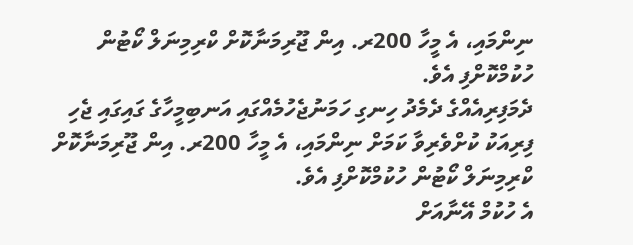ނިންމައި، އެ މީހާ 200ރ. އިން ޖޫރިމަނާކޮށް ކްރިމިނަލް ކޯޓުން ހުކުމްކޮށްފި އެވެ.
ދެމަފިރިއެއްގެ ދެމެދު ހިނގި ހަމަނުޖެހުމެއްގައި އަނބިމީހާގެ ގައިގައި ޖެހި ފިރިއަކު ކުށްވެރިވާ ކަމަށް ނިންމައި، އެ މީހާ 200ރ. އިން ޖޫރިމަނާކޮށް ކްރިމިނަލް ކޯޓުން ހުކުމްކޮށްފި އެވެ.
އެ ހުކުމް އޭނާއަށް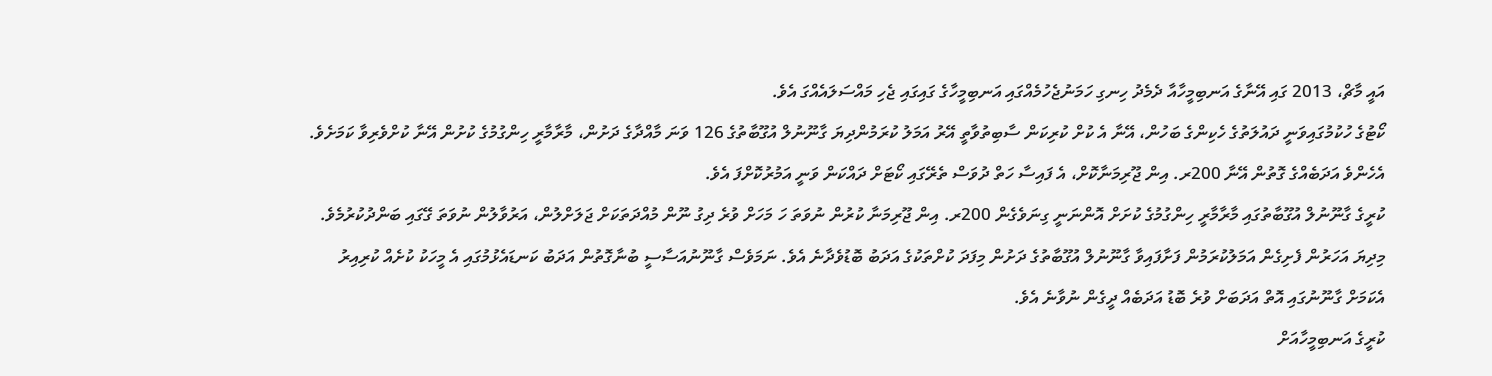އައީ މާޗް، 2013 ގައި އޭނާގެ އަނބިމީހާއާ ދެމެދު ހިނގި ހަމަނުޖެހުމެއްގައި އަނބިމީހާގެ ގައިގައި ޖެހި މައްސަލައެއްގަ އެވެ.
ކޯޓުގެ ހުކުމުގައިވަނީ ދައުލަތުގެ ހެކިންގެ ބަހުން، އޭނާ އެ ކުށް ކުރިކަން ސާބިތުވާތީ އޭރު އަމަލު ކުރަމުންދިޔަ ގާނޫނުލް އުގޫބާތުގެ 126 ވަނަ މާއްދާގެ ދަށުން، މާރާމާރީ ހިންގުމުގެ ކުށުން އޭނާ ކުށްވެރިވާ ކަމަށެވެ. އެހެންވެ އަދަބެއްގެ ގޮތުން އޭނާ 200ރ. އިން ޖޫރިމަނާކޮށް، އެ ފައިސާ ހަތް ދުވަސް ތެރޭގައި ކޯޓަށް ދައްކަން ވަނީ އަމުރުކޮށްފަ އެވެ.
ކުރީގެ ގާނޫނުލް އުގޫބާތުގައި މާރާމާރީ ހިންގުމުގެ ކުށަށް އޮންނަނީ ގިނަވެގެން 200ރ. އިން ޖޫރިމަނާ ކުރުން ނުވަތަ ހަ މަހަށް ވުރެ ދިގު ނޫން މުއްދަތަކަށް ޖަލަށްލުން، އަރުވާލުން ނުވަތަ ގޭގައި ބަންދުކުރުމެވެ. މިދިޔަ އަހަރުން ފެށިގެން އަމަލުކުރަމުން ފަށާފައިވާ ގާނޫނުލް އުގޫބާތުގެ ދަށުން މިފަދަ ކުށްތަކުގެ އަދަބު ބޮޑުވެދާނެ އެވެ. ނަމަވެސް ގާނޫނުއަސާސީ ބުނާގޮތުން އަދަބު ކަނޑައެޅުމުގައި އެ މީހަކު ކުށެއް ކުރިއިރު އެކަމަށް ގާނޫނުގައި އޮތް އަދަބަށް ވުރެ ބޮޑު އަދަބެއް ދީގެން ނުވާނެ އެވެ.
ކުރީގެ އަނބިމީހާއަށް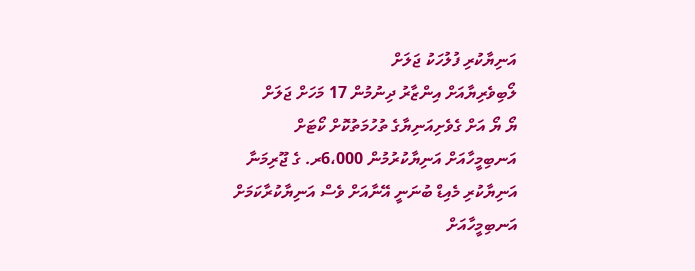އަނިޔާކުރި ފުލުހަކު ޖަލަށް
ލޯބިވެރިޔާއަށް އިންޒާރު ދިނުމުން 17 މަހަށް ޖަލަށް
ޔޯ ޔޯ އަށް ގެވެށިއަނިޔާގެ ތުހުމަތުކޮށް ކޯޓަށް
އަނބިމީހާއަށް އަނިޔާކުރުމުން 6،000ރ. ގެ ޖޫރިމަނާ
އަނިޔާކުރި މެއިޑް ބުނަނީ އޭނާއަށް ވެސް އަނިޔާކުރާކަމަށް
އަނބިމީހާއަށް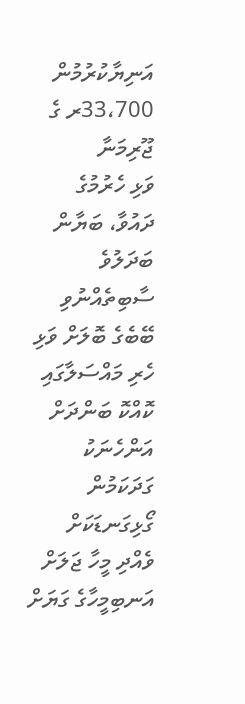އަނިޔާކުރުމުން 33،700ރ ގެ ޖޫރިމަނާ
ވަޅި ހެރުމުގެ ދައުވާ، ބަޔާން ބަދަލުވެ ސާބިތެއްނުވި
ބޭބެގެ ބޮލަށް ވަޅި ހެރި މައްސަލާގައި ކޮއްކޮ ބަންދަށް
އަންހެނަކު ގަދަކަމުން ގޯޅިގަނޑަކަށް ވެއްދި މީހާ ޖަލަށް
އަނބިމީހާގެ ގަޔަށް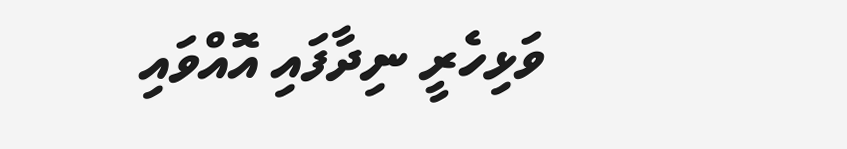ވަޅިހެރީ ނިދާފައި އޮއްވައި